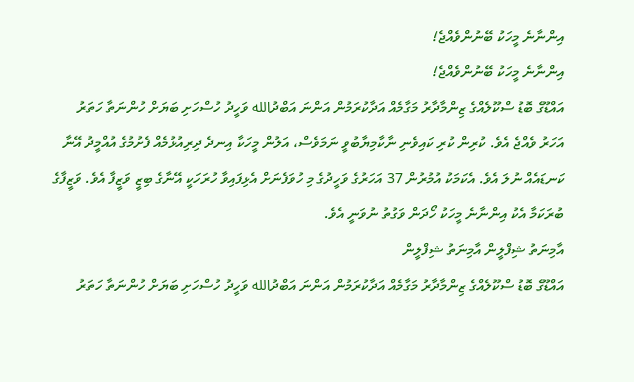އިންނާނެ މީހަކު ބޭނުންވެއްޖެ!
އިންނާނެ މީހަކު ބޭނުންވެއްޖެ!
އައްޑޫގެ ބޮޑު ސްކޫލެއްގެ ޒިންމާދާރު މަގާމެއް އަދާކުރަމުން އަންނަ އަބްދުالله ވަހީދު ހުސްހަށި ބަޔަށް ހުންނަތާ ހަތަރު އަހަރު ވެއްޖެ އެވެ. ކުރިން ކުރި ކައިވެނި ނާކާމިޔާބުވީ ނަމަވެސް، އަލުން މީހަކާ އިނދެ ދިރިއުޅުމެއް ފެށުމުގެ އުއްމީދު އޭނާ ކަނޑައެއް ނުލަ އެވެ. އެކަމަކު އުމުރުން 37 އަހަރުގެ ވަހީދުގެ މި ހުވަފެނަށް އެޅިފައިވާ ހުރަހަކީ އޭނާގެ ބިޒީ ވަޒީފާ އެވެ. ވަޒީފާގެ ބުރަކަމާ އެކު އިންނާނެ މީހަކު ހޯދަން ވަގުތު ނުވަނީ އެވެ.
އާމިނަތު ޝިފްލީން އާމިނަތު ޝިފްލީން
އައްޑޫގެ ބޮޑު ސްކޫލެއްގެ ޒިންމާދާރު މަގާމެއް އަދާކުރަމުން އަންނަ އަބްދުالله ވަހީދު ހުސްހަށި ބަޔަށް ހުންނަތާ ހަތަރު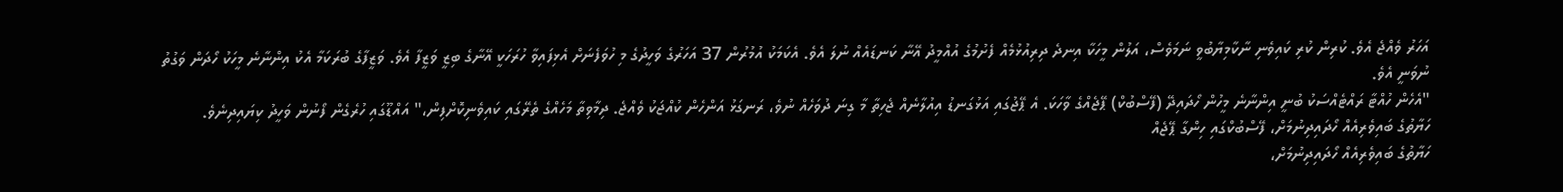އަހަރު ވެއްޖެ އެވެ. ކުރިން ކުރި ކައިވެނި ނާކާމިޔާބުވީ ނަމަވެސް، އަލުން މީހަކާ އިނދެ ދިރިއުޅުމެއް ފެށުމުގެ އުއްމީދު އޭނާ ކަނޑައެއް ނުލަ އެވެ. އެކަމަކު އުމުރުން 37 އަހަރުގެ ވަހީދުގެ މި ހުވަފެނަށް އެޅިފައިވާ ހުރަހަކީ އޭނާގެ ބިޒީ ވަޒީފާ އެވެ. ވަޒީފާގެ ބުރަކަމާ އެކު އިންނާނެ މީހަކު ހޯދަން ވަގުތު ނުވަނީ އެވެ.
"އެހެން ހުއްޓާ ރައްޓެއްސަކު ބުނީ އިންނާނެ މީހުން ހޯދައިދޭ (ފޭސްބުކް) ޕޭޖެއްގެ ވާހަކަ. އެ ޕޭޖުގައި އަޅުގަނޑު އިއުލާނެއް ޖެހިތާ މާ ގިނަ ދުވަހެއް ނުވެ، ރަނގަޅު އަންހެން ކުއްޖަކު ވެއްޖެ. ދިމާވިތާ މަހެއްގެ ތެރޭގައި ކައިވެނިކޮށްފިން،" އައްޑޫގައި ހުރެގެން ފޯނުން ވަހީދު ކިޔައިދިނެވެ.
ހަޔާތުގެ ބައިވެރިއެއް ހޯދައިދިނުމަށް، ފޭސްބުކްގައި ހިންގާ ޕޭޖެއް
ހަޔާތުގެ ބައިވެރިއެއް ހޯދައިދިނުމަށް،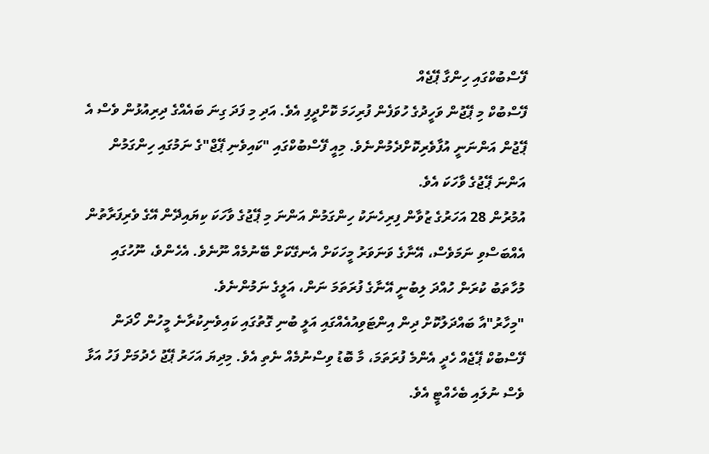ފޭސްބުކްގައި ހިންގާ ޕޭޖެއް
ފޭސްބުކް މި ޕޭޖުން ވަހީދުގެ ހުވަފެން ފުރިހަމަ ކޮށްދީފި އެވެ. އަދި މި ފަދަ ގިނަ ބައެއްގެ ދިރިއުޅުން ވެސް އެ ޕޭޖުން އަންނަނީ އުފާވެރިކޮށްދެމުންނެވެ. މިއީ ފޭސްބުކްގައި "ކައިވެނި ޕޭޖް"ގެ ނަމުގައި ހިންގަމުން އަންނަ ޕޭޖުގެ ވާހަކަ އެވެ.
އުމުރުން 28 އަހަރުގެ ޒުވާން ފިރިހެނަކު ހިންގަމުން އަންނަ މި ޕޭޖުގެ ވާހަކަ ކިޔައިދޭން އޭގެ ވެރިފަރާތުން އެއްބަސްވި ނަމަވެސް، އޭނާގެ ވަނަވަރު މީހަކަށް އެނގޭކަށް ބޭނުމެއް ނޫނެވެ. އެހެންވެ، ނޫހުގައި މުހާތަބު ކުރަން ހުއްދަ ލިބުނީ އޭނާގެ ފުރަތަމަ ނަން، އަލީގެ ނަމުންނެވެ.
"މިހާރު"އާ ބައްދަލުކޮށް ދިން އިންޓަވިއުއެއްގައި އަލީ ބުނި ގޮތުގައި ކައިވެނިކުރާނެ މީހުން ހޯދަން ފޭސްބުކް ޕޭޖެއް ހެދީ އެންމެ ފުރަތަމަ، މާ ބޮޑު ވިސްނުމެއް ނެތި އެވެ. މިދިޔަ އަހަރު ޕޭޖު ހެދުމަށް ފަހު އަޅާ ވެސް ނުލައި ބެހެއްޓީ އެވެ.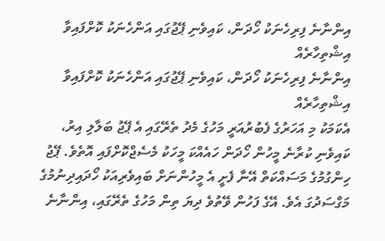އިންނާނެ ފިރިހެނަކު ހޯދަން، ކައިވެނި ޕޭޖުގައި އަންހެނަކު ކޮށްފައިވާ އިޝްތިހާރެއް
އިންނާނެ ފިރިހެނަކު ހޯދަން، ކައިވެނި ޕޭޖުގައި އަންހެނަކު ކޮށްފައިވާ އިޝްތިހާރެއް
އެކަމަކު މި އަހަރުގެ ފެބުރުއަރީ މަހުގެ މެދު ތެރޭގައި އެ ޕޭޖު ބަލާލި އިރު، ކައިވެނި ކުރާނެ މީހުން ހޯދަން ހައެއްކަ މީހަކު މެސެޖްކޮށްފައި އޮތެވެ. ޕޭޖު ހިންގުމުގެ މަސައްކަތް އޭނާ ފެށީ އެ މީހުންނަށް ބައިވެރިއަކު ހޯދައިދިނުމުގެ މަގްސަދުގަ އެވެ. އޭގެ ފަހުން ވޭތުވެ ދިޔަ ތިން މަހުގެ ތެރޭގައި، އިންނާނެ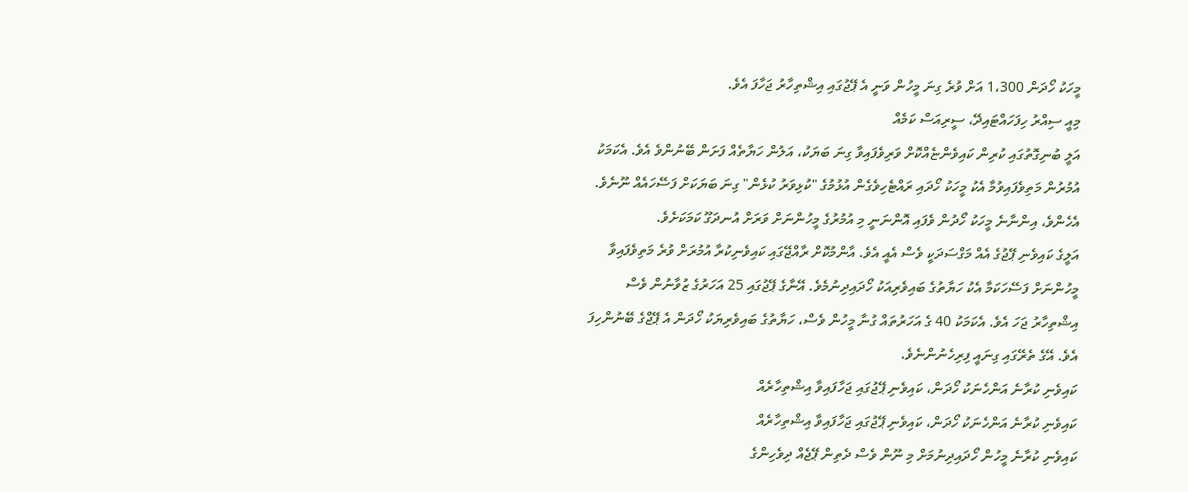މީހަކު ހޯދަން 1،300 އަށް ވުރެ ގިނަ މީހުން ވަނީ އެ ޕޭޖުގައި އިޝްތިހާރު ޖަހާފަ އެވެ.
މިއީ ސިއްރު ހިފަހައްޓައިދޭ، ސީރިއަސް ކަމެއް
އަލީ ބުނިގޮތުގައި ކުރިން ކައިވެންޏެއްކޮށް ވަރިވެފައިވާ ގިނަ ބަޔަކު، އަލުން ހަޔާތެއް ފަށަން ބޭނުންވެ އެވެ. އެކަމަކު އުމުރުން މަތިވެފައިވުމާ އެކު މީހަކު ހޯދައި ރައްޓެހިވެގެން އުޅުމުގެ "ކުޅިވަރު ކުޅެން" ގިނަ ބަޔަކަށް ފަސޭހައެއް ނޫނެވެ. އެހެންވެ، އިންނާނެ މީހަކު ހޯދުން ވެފައި އޮންނަނީ މި އުމުރުގެ މީހުންނަށް ވަރަށް އުނދަގޫ ކަމަކަށެވެ.
އަލީގެ ކައިވެނި ޕޭޖުގެ އެއް މަގްސަދަކީ ވެސް އެއީ އެވެ. އާންމުކޮށް ރާއްޖޭގައި ކައިވެނިކުރާ އުމުރަށް ވުރެ މަތިވެފައިވާ މީހުންނަށް ފަސޭހަކަމާ އެކު ހަޔާތުގެ ބައިވެރިއަކު ހޯދައިދިނުމެވެ. އޭނާގެ ޕޭޖުގައި 25 އަހަރުގެ ޒުވާނުން ވެސް އިޝްތިހާރު ޖަހަ އެވެ. އެކަމަކު 40 ގެ އަހަރުތައް ގުނާ މީހުން ވެސް، ހަޔާތުގެ ބައިވެރިޔަކު ހޯދަން އެ ޕޭޖްގެ ބޭނުންހިފަ އެވެ. އޭގެ ތެރޭގައި ގިނައީ ފިރިހެނުންނެވެ.
ކައިވެނި ކުރާނެ އަންހެނަކު ހޯދަން، ކައިވެނި ޕޭޖުގައި ޖަހާފައިވާ އިޝްތިހާރެއް
ކައިވެނި ކުރާނެ އަންހެނަކު ހޯދަން، ކައިވެނި ޕޭޖުގައި ޖަހާފައިވާ އިޝްތިހާރެއް
ކައިވެނި ކުރާނެ މީހުން ހޯދައިދިނުމަށް މި ނޫން ވެސް ދެތިން ޕޭޖެއް ދިވެހިންގެ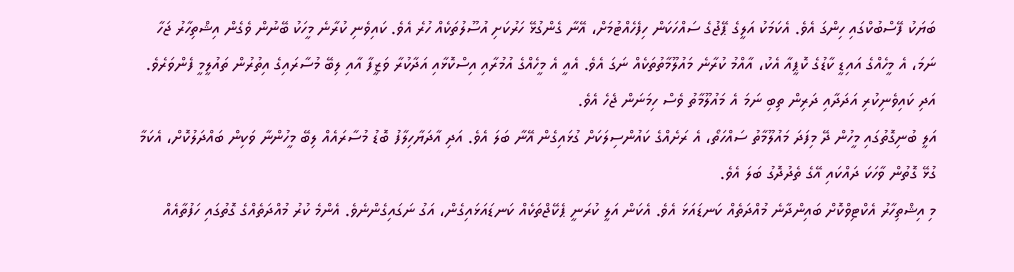ބަޔަކު ފޭސްބުކްގައި ހިންގަ އެވެ. އެކަމަކު އަލީގެ ޕޭޖުގެ ސައްހަކަން ހިފެހެއްޓުމަށް، އޭނާ ގެންގުޅޭ ހަރުކަށި އުސޫލުތަކެއް ހުރެ އެވެ. ކައިވެނި ކުރާނެ މީހަކު ބޭނުން ވެގެން އިޝްތިހާރު ޖަހާ ނަމަ، އެ މީހެއްގެ އައިޑީ ކާޑުގެ ކޮޕީއާ އެކު، އާއްމު ކުރާނެ މައުލޫމާތުތަކެއް ނަގަ އެވެ. އެއީ އެ މީހެއްގެ އުމުރާއި އިސްކޮޅާއި އަދާކުރާ ވަޒީފާ އާއި ލިބޭ މުސާރައިގެ އިތުރުން ތައުލީމީ ފެންވަރެވެ. އަދި ކައިވެނިކުރި އަދަދާއި ދަރިން ތިބި ނަމަ އެ މައުލޫމާތު ވެސް ހިމަނަން ޖެހެ އެވެ.
އަލީ ބުނިގޮތުގައި މީހުން ދޭ މިފަދަ މައުލޫމާތު ސައްހަތޯ، އެ ރަށެއްގެ ކައުންސިލަކަށް ގުޅައިގެން އޭނާ ބަލަ އެވެ. އަދި އާދަޔާހިލާފު ބޮޑު މުސާރައެއް ލިބޭ މީހުންނާ ވަކިން ބައްދަލުކޮށް، އެކަމާ ގުޅޭ ގޮތުން ވާހަކަ ދައްކައި އޭގެ ތެދުދޮގު ބަލަ އެވެ.
މި އިޝްތިހާރު އެކްޓިވްކޮށް ބައިންދާނެ މުއްދަތެއް ކަނޑައަޅަ އެވެ. އެކަން އަލީ ކުރަނީ ޕެކޭޖްތަކެއް ކަނޑައަޅައިގެން، އަގު ނަގައިގެންނެވެ. އެންމެ ކުރު މުއްދަތެއްގެ ގޮތުގައި ހަފުތާއެއް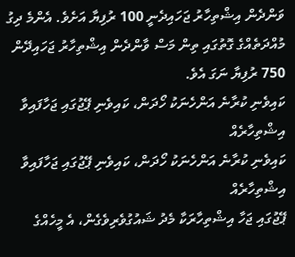ވަންދެން އިޝްތިހާރު ޖަހައިދެނީ 100 ރުފިޔާ އަށެވެ. އެންމެ ދިގު މުއްދަތެއްގެ ގޮތުގައި ތިން މަސް ވާންދެން އިޝްތިހާރު ޖަހައިދޭން 750 ރުފިޔާ ނަގަ އެވެ.
ކައިވެނި ކުރާނެ އަންހެނަކު ހޯދަން، ކައިވެނި ޕޭޖުގައި ޖަހާފައިވާ އިޝްތިހާރެއް
ކައިވެނި ކުރާނެ އަންހެނަކު ހޯދަން، ކައިވެނި ޕޭޖުގައި ޖަހާފައިވާ އިޝްތިހާރެއް
ޕޭޖުގައި ޖަހާ އިޝްތިހާރަކާ މެދު ޝައުގުވެރިވެގެން، އެ މީހެއްގެ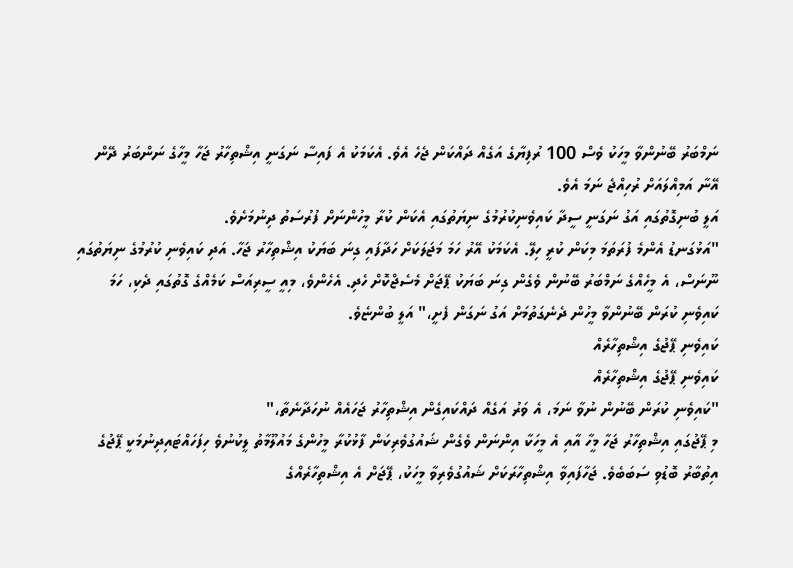ނަމްބަރު ބޭނުންވާ މީހަކު ވެސް 100 ރުފިޔާގެ އަގެއް ދައްކަން ޖެހެ އެވެ. އެކަމަކު އެ ފައިސާ ނަގަނީ އިޝްތިހާރު ޖަހާ މީހާގެ ނަންބަރު ދޭން އޭނާ އަމިއްލައަށް ރުހިއްޖެ ނަމަ އެވެ.
އަލީ ބުނިގޮތުގައި އަގު ނަގަނީ ސީދާ ކައިވެނިކުރުމުގެ ނިޔަތުގައި އެކަން ކުރާ މީހުންނަށް ފުރުސަތު ދިނުމަށެވެ.
"އަޅުގަނޑު އެންމެ ފުރަތަމަ މިކަން ކުރީ ހިލޭ. އެކަމަކު އޭރު ހަމަ މަޖަލަކަށް ހަދާފައި ގިނަ ބަޔަކު އިޝްތިހާރު ޖަހާ. އަދި ކައިވެނި ކުރުމުގެ ނިޔަތުގައި ނޫނަސް، އެ މީހެއްގެ ނަމްބަރު ބޭނުން ވެގެން ގިނަ ބަޔަކު ޕޭޖަށް މެސެޖްކޮށް ހެދި. އެހެންވެ، މިއީ ސީރިއަސް ކަމެއްގެ ގޮތުގައި ދެކި، ހަމަ ކައިވެނި ކުރަން ބޭނުންވާ މީހުން ދެނެގަތުމަށް އަގު ނަގަން ފެށީ،" އަލީ ބުންޏެވެ.
ކައިވެނި ޕޭޖުގެ އިޝްތިހާރެއް
ކައިވެނި ޕޭޖުގެ އިޝްތިހާރެއް
"ކައިވެނި ކުރަން ބޭނުން ނުވާ ނަމަ، އެ ވަރު އަގެއް ދައްކައިގެން އިޝްތިހާރު ޖަހައެއް ނުހަދާނެތާ،"
މި ޕޭޖުގައި އިޝްތިހާރު ޖަހާ މީހާ އާއި އެ މީހަކާ އިންނަން ވެގެން ޝައުގުވެރިކަން ފާޅުކުރާ މީހުންގެ މައުލޫމާތު ލީކުނުވެ ހިފަހައްޓައިދިނުމަކީ ޕޭޖުގެ އިތުބާރު ބޮޑުވި ސަބަބެވެ. ޖަހާފައިވާ އިޝްތިހާރަކަށް ޝައުގުވެރިވާ މީހަކު، ޕޭޖަށް އެ އިޝްތިހާރެއްގެ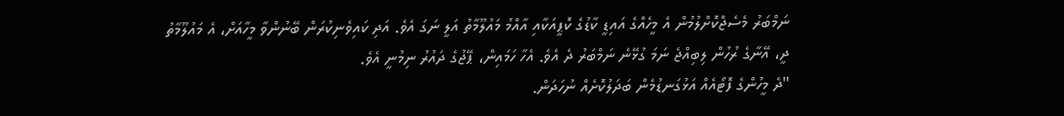ނަމްބަރު މެސެޖްކޮށްލުމުން އެ މީހެއްގެ އައިޑީ ކާޑުގެ ކޮޕީއަކާއި އާއްމު މައުލޫމާތު އަލީ ނަގަ އެވެ. އަދި ކައިވެނިކުރަން ބޭނުންވާ މީހާއަށް، އެ މައުލޫމާތު ދީ، އޭނާގެ ރުހުން ލިބިއްޖެ ނަމަ ގުޅޭނެ ނަމްބަރު ދެ އެވެ. އެހާ ހަމައިން، ޕޭޖުގެ ދައުރު ނިމުނީ އެވެ.
"ދެ މީހުންގެ ފޮޓޯއެއް އަޅުގަނޑުމެން ބަދަލުކޮށެއް ނުހަދަން.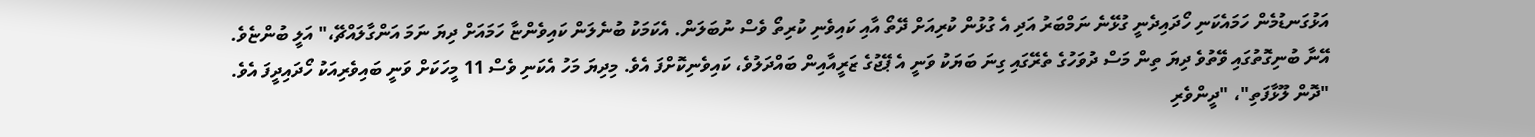އަޅުގަނޑުމެން ހަމައެކަނި ހޯދައިދެނީ ގުޅޭނެ ނަމްބަރު އަދި އެ ގުޅުން ކުރިއަށް ދޭތޯ އާއި ކައިވެނި ކުރިތޯ ވެސް ނުބަލަން. އެކަމަކު ބުނެލަން ކައިވެންޏާ ހަމައަށް ދިޔަ ނަމަ އަންގާލައްޗޭ،" އަލީ ބުންޏެވެ.
އޭނާ ބުނިގޮތުގައި ވޭތުވެ ދިޔަ ތިން މަސް ދުވަހުގެ ތެރޭގައި ގިނަ ބަޔަކު ވަނީ އެ ޕޭޖުގެ ޒަރީއާއިން ބައްދަލުވެ، ކައިވެނިކޮށްފަ އެވެ. މިދިޔަ މަހު އެކަނި ވެސް 11 މީހަކަށް ވަނީ ބައިވެރިއަކު ހޯދައިދީފަ އެވެ.
"ދޮން ލޫޅާފަތި"، "ދީންވެރި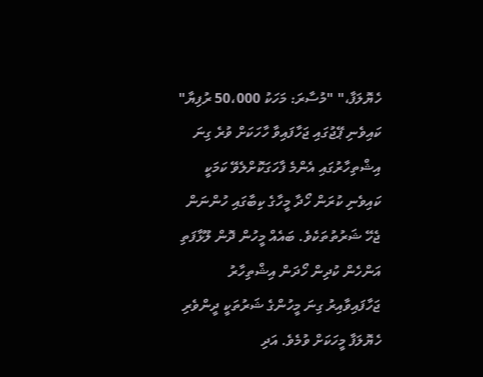ހެޔޮލަފާ،" "މުސާރަ: މަހަކު 50،000 ރުފިޔާ"
ކައިވެނި ޕޭޖުގައި ޖަހާފައިވާ ހާހަކަށް ވުރެ ގިނަ އިޝްތިހާރުގައި އެންމެ ފާހަގަކޮށްލެވޭ ކަމަކީ ކައިވެނި ކުރަން ހޯދާ މީހާގެ ކިބާގައި ހުންނަން ޖެހޭ ޝަރުތުތަކެވެ. ބައެއް މީހުން ދޮން ލޫޅާފަތި އަންހެން ކުދިން ހޯދަން އިޝްތިހާރު ޖަހާފައިވާއިރު ގިނަ މީހުންގެ ޝަރުތަކީ ދީންވެރި ހެޔޮލަފާ މީހަކަށް ވުމެވެ. އަދި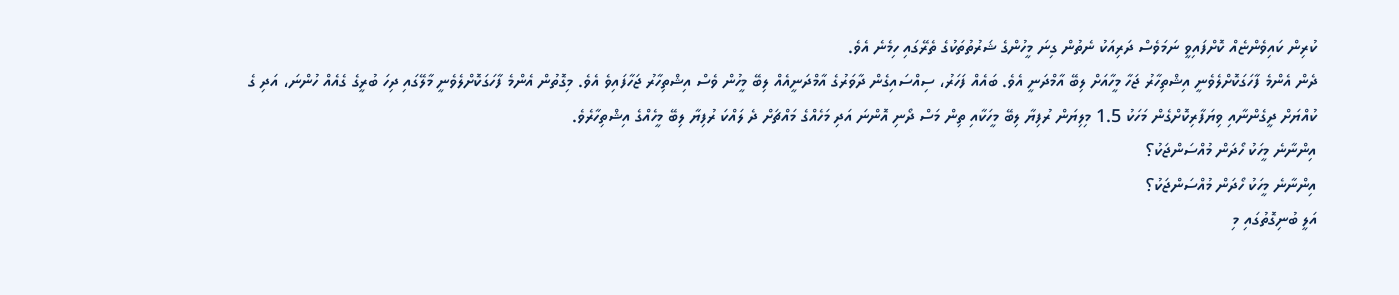ކުރިން ކައިވެންޏެއް ކޮށްފައިވީ ނަމަވެސް ދަރިއަކު ނެތުން ގިނަ މީހުންގެ ޝަރުތުތަކުގެ ތެރޭގައި ހިމެނެ އެވެ.
ދެން އެންމެ ފާހަގަކޮށްލެވެނީ އިޝްތިހާރު ޖަހާ މީހާއަށް ލިބޭ އާމްދަނީ އެވެ. ބައެއް ފަހަރު، ސިއްސައިގެން ދާވަރުގެ އާމްދަނީއެއް ލިބޭ މީހުން ވެސް އިޝްތިހާރު ޖަހާފައިވެ އެވެ. މިގޮތުން އެންމެ ފާހަގަކޮށްލެވެނީ މާލޭގައި ދިހަ ބުރީގެ ގެއެއް ހުންނަ، އަދި ގެ ކުއްޔަށް ދީގެންނާއި ވިޔަފާރިކޮށްގެން މަހަކު 1.5 މިލިޔަން ރުފިޔާ ލިބޭ މީހަކާއި ތިން މަސް ދޯނި އޮންނަ އަދި މަހެއްގެ މައްޗަށް ދެ ލައްކަ ރުފިޔާ ލިބޭ މީހެއްގެ އިޝްތިހާރެވެ.
އިންނާނެ މީހަކު ހޯދަން މުއްސަންޖަކު؟
އިންނާނެ މީހަކު ހޯދަން މުއްސަންޖަކު؟
އަލީ ބުނިގޮތުގައި މި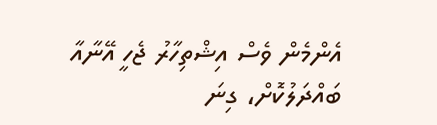އެންމެން ވެސް އިޝްތިހާރު ޖެހީ އޭނާއާ ބައްދަލުކޮށް، ގިނަ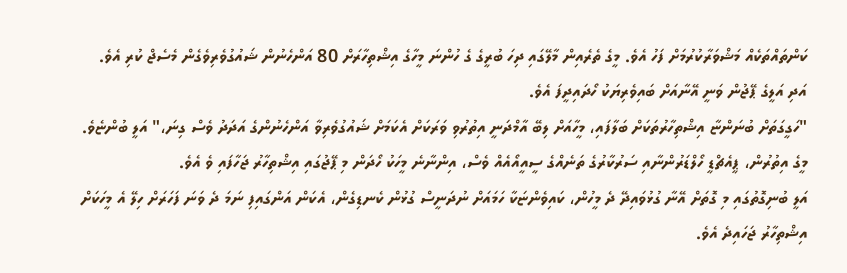ކަންތައްތަކެއް މަޝްވަރާކުރުމަށް ފަހު އެވެ. މީގެ ތެރެއިން މާލޭގައި ދިހަ ބުރީގެ ގެ ހުންނަ މީހާގެ އިޝްތިހާރަށް 80 އަންހެނުން ޝައުގުވެރިވެގެން މެސެޖް ކުރި އެވެ. އަދި އަލީގެ ޕޭޖުން ވަނީ އޭނާއަށް ބައިވެރިޔަކު ހޯދައިދީފަ އެވެ.
"ހަގީގަތަށް ބުނަންޏާ އިޝްތިހާރުތަކަށް ބަލާފައި، މީހާއަށް ލިބޭ އާމްދަނީ އިތުރުވި ވަރަކަށް އެކަމަށް ޝައުގުވެރިވާ އަންހެނުންގެ އަދަދު ވެސް ގިނަ،" އަލީ ބުންޏެވެ.
މީގެ އިތުރުން، ޕީއެޗްޑީ ހޯލްޑަރުންނާއި ސަރުކާރުގެ ތަނެއްގެ ސީއީއޯއެއް ވެސް، އިންނާނެ މީހަކު ހޯދަން މި ޕޭޖުގައި އިޝްތިހާރު ޖަހާފައި ވެ އެވެ.
އަލީ ބުނިގޮތުގައި މި ގޮތަށް އޭނާ ގުޅުވައިދޭ ދެ މީހުން، ކައިވެންޏަކާ ހަމައަށް ނުދަނީސް ގުޅުން ކެނޑިގެން، އެކަން އަންގައިފި ނަމަ ދެ ވަނަ ފަހަރަށް ހިލޭ އެ މީހަކަށް އިޝްތިހާރު ޖަހައިދެ އެވެ.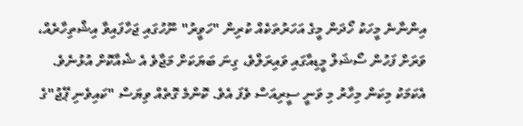އިންނާނެ މީހަކު ހޯދަން މީގެ އަހަރުތަކެއް ކުރިން "ހަވީރު" ނޫހުގައި ޖަހާފައިވާ އިޝްތިހާރެއް، ވަރަށް ފަހުން ސޯޝަލް މީޑިއާގައި ވައިރަލްވެ، ގިނަ ބަޔަކަށް މަޖާވެ އެ ޝެއާކޮށް އުޅުނެވެ. އެކަމަކު މިކަން މިހާރު މި ވަނީ ސީރިއަސް ވެފަ އެވެ. ކޮންމެ ގޮތެއް ވިޔަސް "ކައިވެނި ޕޭޖު"ގެ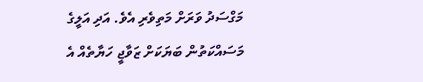މަގްސަދު ވަރަށް މަތިވެރި އެވެ. އަދި އަލީގެ މަސައްކަތުން ބަޔަކަށް ޒަވާޖީ ހަޔާތެއް އެ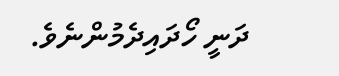ދަނީ ހޯދައިދެމުންނެވެ.